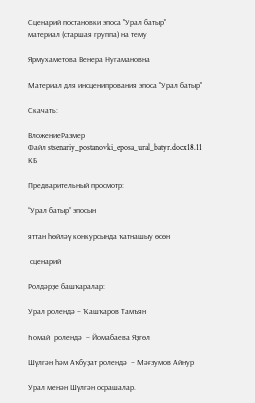Сценарий постановки эпоса "Урал батыр"
материал (старшая группа) на тему

Ярмухаметова Венера Нугамановна

Материал для инсценипрования эпоса "Урал батыр"

Скачать:

ВложениеРазмер
Файл stsenariy_postanovki_eposa_ural_batyr.docx18.11 КБ

Предварительный просмотр:

“Урал батыр” эпосын

яттан һөйләү конкурсында ҡатнашыу өсөн

 сценарий

Ролдәрҙе башҡаралар:

Урал ролендә – Ҡашҡаров Тамъян

Һомай  ролендә  – Йомабаева Яҙгөл

Шүлгән һәм Аҡбуҙат ролендә  – Мәғзумов Айнур

Урал менән Шүлгән осрашалар.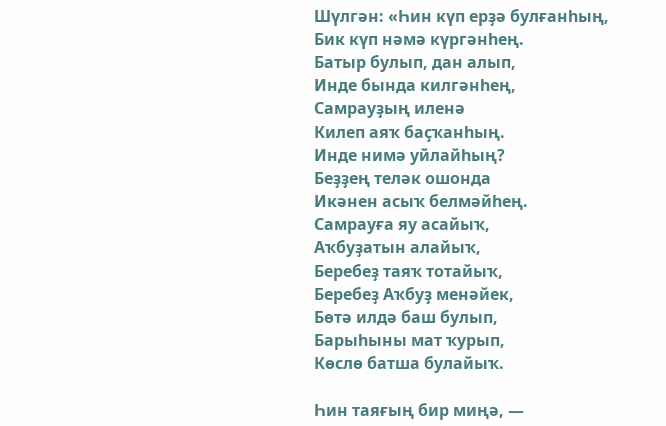Шүлгән: «Һин күп ерҙә булғанһың,
Бик күп нәмә күргәнһең.
Батыр булып, дан алып,
Инде бында килгәнһең,
Самрауҙың иленә
Килеп аяҡ баҫҡанһың.
Инде нимә уйлайһың?
Беҙҙең теләк ошонда
Икәнен асыҡ белмәйһең.
Самрауға яу асайыҡ,
Аҡбуҙатын алайыҡ,
Беребеҙ таяҡ тотайыҡ,
Беребеҙ Аҡбуҙ менәйек,
Бөтә илдә баш булып,
Барыһыны мат ҡурып,
Көслө батша булайыҡ.

Һин таяғың бир миңә, —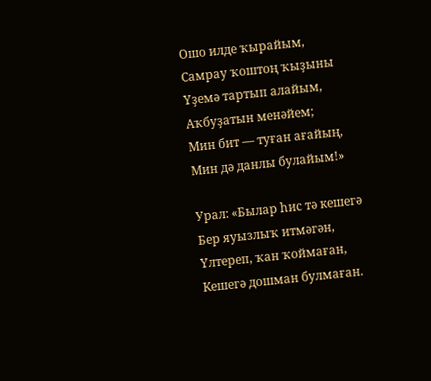Ошо илде ҡырайым,
Самрау ҡоштоң ҡыҙыны
Үҙемә тартып алайым,
Аҡбуҙатын менәйем;
Мин бит — туған ағайың,
Мин дә данлы булайым!»

Урал: «Былар һис тә кешегә
Бер яуызлыҡ итмәгән,
Үлтереп, ҡан ҡоймаған,
Кешегә дошман булмаған.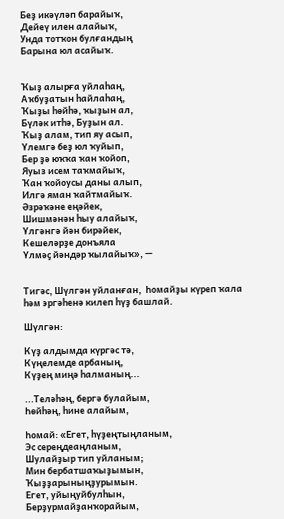Беҙ икәүләп барайыҡ,
Дейеү илен алайыҡ,
Унда тотҡон булғандың
Барына юл асайыҡ.


Ҡыҙ алырға уйлаһаң,
Аҡбуҙатын һайлаһаң,
Ҡыҙы һөйһә, ҡыҙын ал,
Бүләк итһә, Буҙын ал.
Ҡыҙ алам, тип яу асып,
Үлемгә беҙ юл ҡуйып,
Бер ҙә юҡҡа ҡан ҡойоп,
Яуыз исем таҡмайыҡ,
Ҡан ҡойоусы даны алып,
Илгә яман ҡайтмайыҡ.
Әзрәҡәне еңәйек,
Шишмәнән һыу алайыҡ,
Үлгәнгә йән бирәйек,
Кешеләрҙе донъяла
Үлмәҫ йәндәр ҡылайыҡ», —


Тигәс, Шүлгән уйланған,  Һомайҙы күреп ҡала һәм эргәһенә килеп һүҙ башлай.

Шүлгән:

Күҙ алдымда күргәс тә,
Күңелемде арбаның,
Күҙең миңә һалманың...

...Теләһәң, бергә булайым,
Һөйһәң, һине алайым,

Һомай: «Егет, һүҙеңтыңланым,
Эс сереңдеаңланым,
Шулайҙыр тип уйланым;
Мин бербатшаҡыҙымын,
Ҡыҙҙарыныңҙурымын.
Егет, уйыңуйбулһын,
Берҙурмайҙанҡорайым,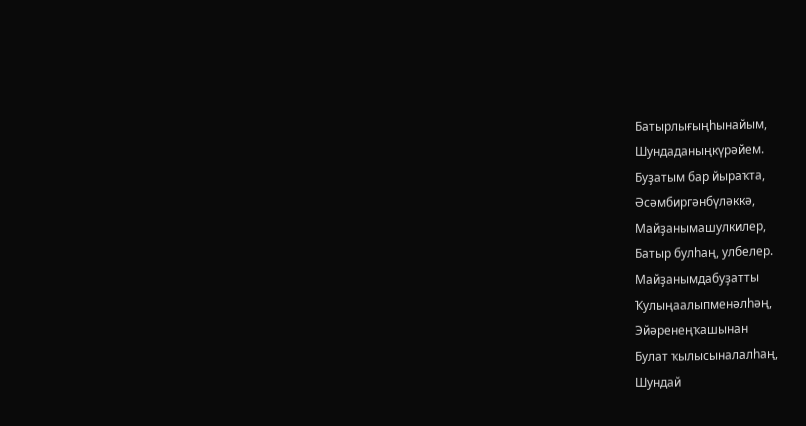Батырлығыңһынайым,
Шундаданыңкүрәйем.
Буҙатым бар йыраҡта,
Әсәмбиргәнбүләккә,
Майҙанымашулкилер,
Батыр булһаң, улбелер.
Майҙанымдабуҙатты
Ҡулыңаалыпменәлһәң,
Эйәренеңҡашынан
Булат ҡылысыналалһаң,
Шундай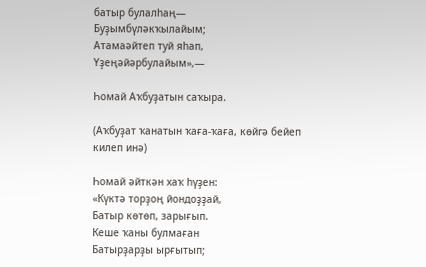батыр булалһаң—
Буҙымбүләкҡылайым;
Атамаәйтеп туй яһап,
Үҙеңәйәрбулайым»,—

Һомай Аҡбуҙатын саҡыра.

(Аҡбуҙат ҡанатын ҡаға-ҡаға, көйгә бейеп килеп инә)

Һомай әйткән хаҡ һүҙен:
«Күктә торҙоң йондоҙҙай,
Батыр көтөп, зарығып.
Кеше ҡаны булмаған
Батырҙарҙы ырғытып;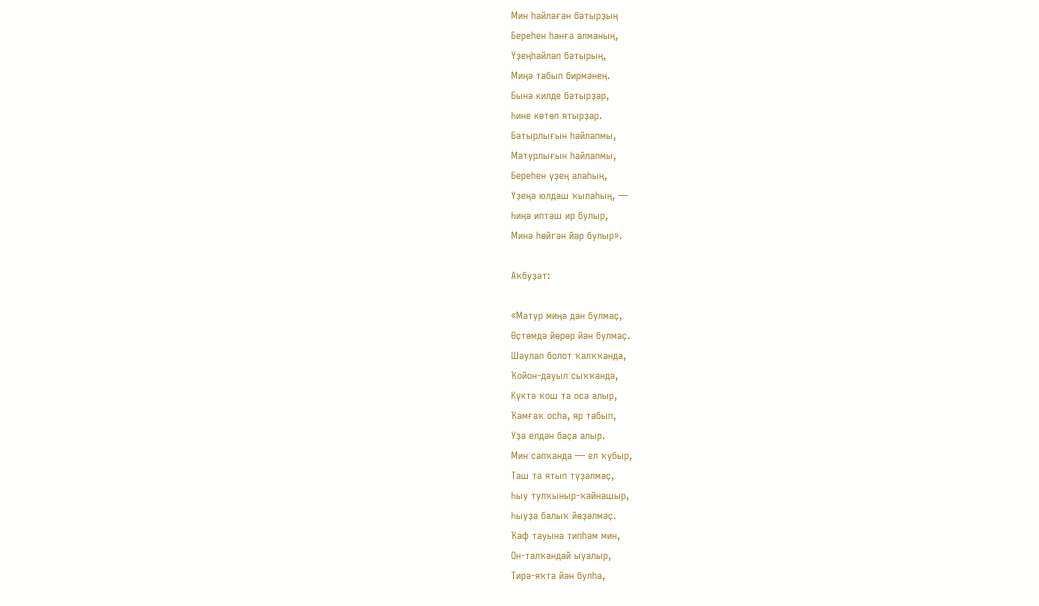Мин һайлаған батырҙың
Береһен һанға алманың,
Үҙеңһайлап батырың,
Миңә табып бирмәнең.
Бына килде батырҙар,
Һине көтөп ятырҙар.
Батырлығын һайлапмы,
Матурлығын һайлапмы,
Береһен үҙең алаһың,
Үҙеңә юлдаш ҡылаһың, —
Һиңә иптәш ир булыр,
Минә һөйгән йәр булыр».

Аҡбуҙат:

«Матур миңә дан булмаҫ,
Өҫтөмдә йөрөр йән булмаҫ.
Шаулап болот ҡалҡҡанда,
Ҡойон-дауыл сыҡҡанда,
Күктә ҡош та оса алыр,
Ҡамғаҡ осһа, яр табып,
Уҙа елдән баҫа алыр.
Мин сапҡанда — ел ҡубыр,
Таш та ятып түҙәлмәҫ,
Һыу тулҡыныр-ҡайнашыр,
Һыуҙа балыҡ йөҙәлмәҫ.
Ҡаф тауына типһәм мин,
Он-талҡандай ыуалыр,
Тирә-яҡта йән булһа,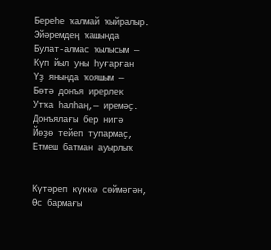Береһе ҡалмай ҡыйралыр.
Эйәремдең ҡашында
Булат-алмас ҡылысым —
Күп йыл уны һуғарған
Үҙ янында ҡояшым —
Бөтә донъя ирерлек
Утҡа һалһаң,— иремәҫ.
Донъялағы бер нигә
Йөҙө тейеп тупармаҫ,
Етмеш батман ауырлыҡ


Күтәреп күккә сөймәгән,
Өс бармағы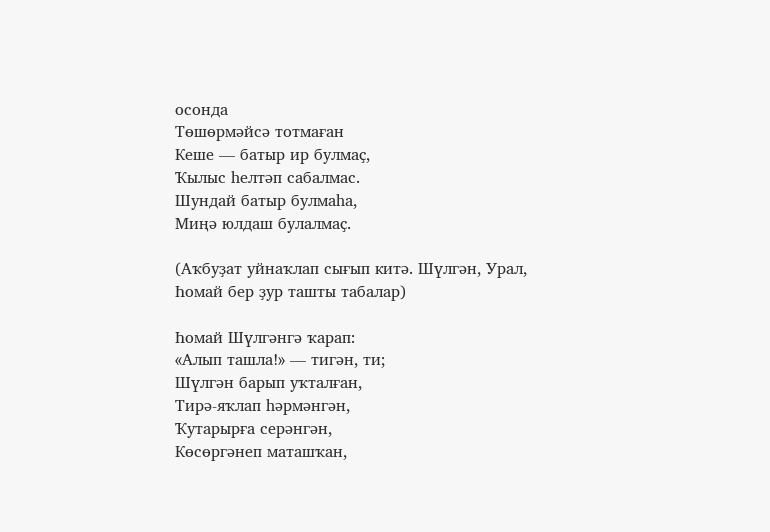осонда
Төшөрмәйсә тотмаған
Кеше — батыр ир булмаҫ,
Ҡылыс һелтәп сабалмас.
Шундай батыр булмаһа,
Миңә юлдаш булалмаҫ.

(Аҡбуҙат уйнаҡлап сығып китә. Шүлгән, Урал, Һомай бер ҙур ташты табалар)

Һомай Шүлгәнгә ҡарап:
«Алып ташла!» — тигән, ти;
Шүлгән барып уҡталған,
Тирә-яҡлап һәрмәнгән,
Ҡутарырға серәнгән,
Көсөргәнеп маташҡан,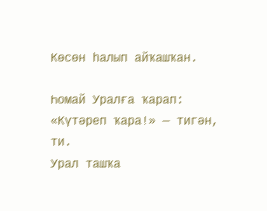Көсөн һалып айҡашҡан.

Һомай Уралға ҡарап:
«Күтәреп ҡара!» — тигән, ти.
Урал ташҡа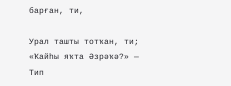барған, ти,

Урал ташты тотҡан, ти;
«Ҡайһы яҡта Әзрәҡә?» —
Тип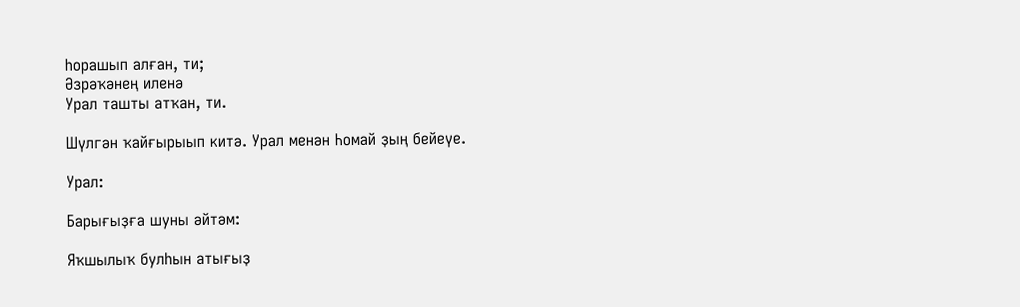һорашып алған, ти;
Әзрәҡәнең иленә
Урал ташты атҡан, ти.

Шүлгән ҡайғырыып китә. Урал менән Һомай ҙың бейеүе.

Урал:

Барығыҙға шуны әйтәм:

Яҡшылыҡ булһын атығыҙ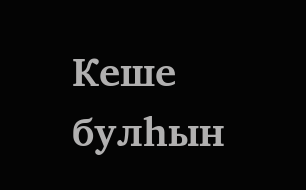Кеше булһын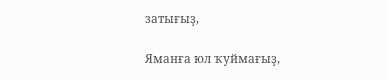затығыҙ,

Яманға юл ҡуймағыҙ,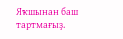Яҡшынан баш тартмағыҙ.